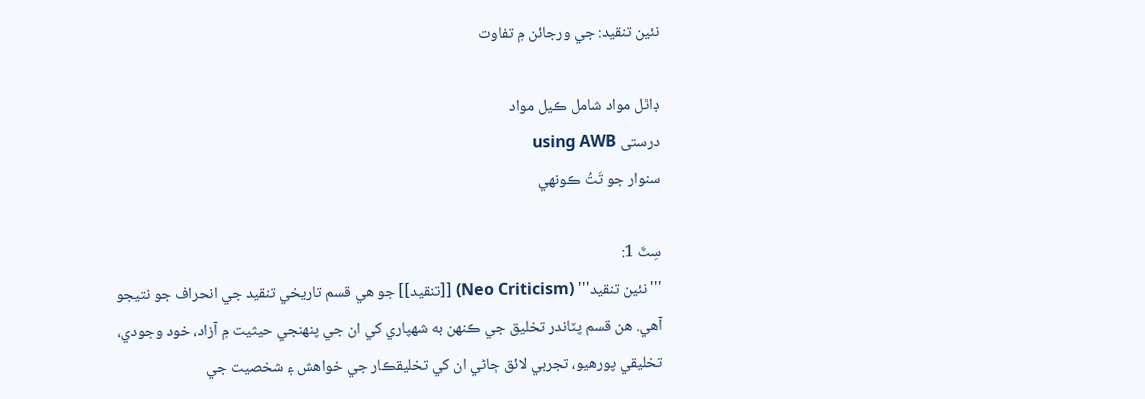نئين تنقيد: جي ورجائن ۾ تفاوت

ڊاٿل مواد شامل ڪيل مواد
درستی using AWB
سنوار جو تَتُ ڪونهي

سِٽَ 1:
'''نئين تنقيد''' (Neo Criticism) [[تنقيد]] جو هي قسم تاريخي تنقيد جي انحراف جو نتيجو آهي. هن قسم پٽاندر تخليق جي ڪنهن به شهپاري کي ان جي پنهنجي حيثيت ۾ آزاد، خود وجودي، تخليقي پورهيو، تجربي لائق ڄاڻي ان کي تخليقڪار جي خواهش ۽ شخصيت جي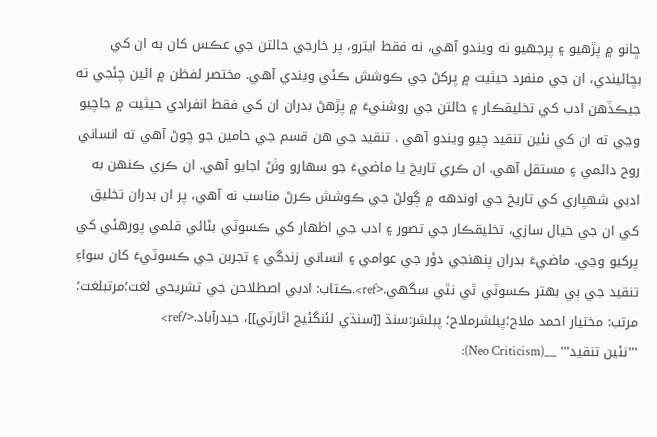ڇانو ۾ پڙهيو ۽ پرجهيو نه ويندو آهي، نه فقط ايترو، پر خارجي حالتن جي عڪس کان به ان کي بچائيندي، ان جي منفرد حيثيت ۾ پرکڻ جي ڪوشش ڪئي ويندي آهي. مختصر لفظن ۾ ائين چئجي ته جيڪڏهن ادب کي تخليقڪار ۽ حالتن جي روشنيءَ ۾ پڙهڻ بدران ان کي فقط انفرادي حيثيت ۾ جاچيو وڃي ته ان کي نئين تنقيد چيو ويندو آهي . تنقيد جي هن قسم جي حامين جو چوڻ آهي ته انساني روح دائمي ۽ مستقل آهي. ان ڪري تاريخ يا ماضيءَ جو سهارو وٺڻ اجايو آهي. ان ڪري ڪنهن به ادبي شهپاري کي تاريخ جي اوندهه ۾ ڳولڻ جي ڪوشش ڪرڻ مناسب نه آهي، پر ان بدران تخليق کي ان جي خيال سازي، تخليقڪار جي تصور ۽ ادب جي اظهار کي ڪسوٽي بڻائي قلمي پورهئي کي پرکيو وڃي. ماضيءَ بدران پنهنجي دؤر جي عوامي ۽ انساني زندگي ۽ تجربن جي ڪسوٽيءَ کان سواءِ تنقيد جي ٻي بهتر ڪسوٽي ٿي نٿي سگهي.<ref>.ڪتاب: ادبي اصطلاحن جي تشريحي لغت؛مرتبلغت؛ مرتب: مختيار احمد ملاح؛پبلشرملاح؛ پبلشر:سنڌ [[سنڌي لئنگئيج اٿارٽي]]، حيدرآباد.</ref>
'''نئين تنقيد''' __(Neo Criticism):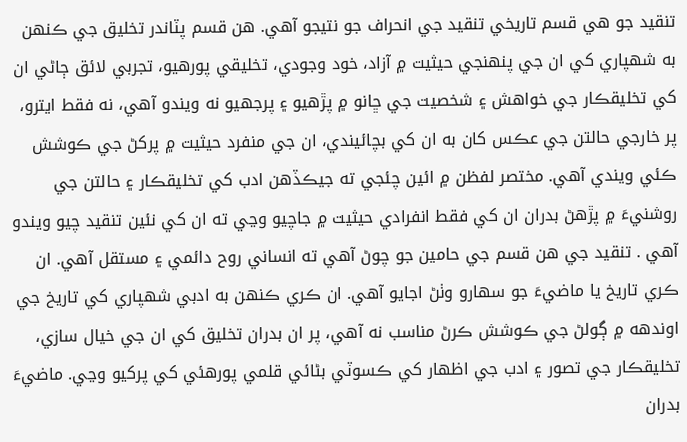تنقيد جو هي قسم تاريخي تنقيد جي انحراف جو نتيجو آهي. هن قسم پٽاندر تخليق جي ڪنهن به شهپاري کي ان جي پنهنجي حيثيت ۾ آزاد، خود وجودي، تخليقي پورهيو، تجربي لائق ڄاڻي ان کي تخليقڪار جي خواهش ۽ شخصيت جي ڇانو ۾ پڙهيو ۽ پرجهيو نه ويندو آهي، نه فقط ايترو، پر خارجي حالتن جي عڪس کان به ان کي بچائيندي، ان جي منفرد حيثيت ۾ پرکڻ جي ڪوشش ڪئي ويندي آهي. مختصر لفظن ۾ ائين چئجي ته جيڪڏهن ادب کي تخليقڪار ۽ حالتن جي روشنيءَ ۾ پڙهڻ بدران ان کي فقط انفرادي حيثيت ۾ جاچيو وڃي ته ان کي نئين تنقيد چيو ويندو آهي . تنقيد جي هن قسم جي حامين جو چوڻ آهي ته انساني روح دائمي ۽ مستقل آهي. ان ڪري تاريخ يا ماضيءَ جو سهارو وٺڻ اجايو آهي. ان ڪري ڪنهن به ادبي شهپاري کي تاريخ جي اوندهه ۾ ڳولڻ جي ڪوشش ڪرڻ مناسب نه آهي، پر ان بدران تخليق کي ان جي خيال سازي، تخليقڪار جي تصور ۽ ادب جي اظهار کي ڪسوٽي بڻائي قلمي پورهئي کي پرکيو وڃي. ماضيءَ بدران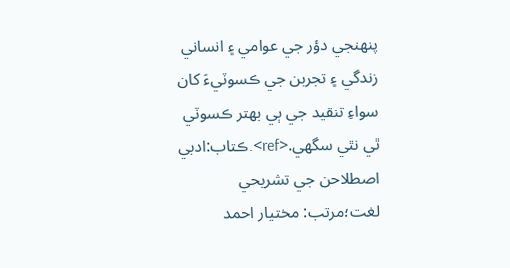پنهنجي دؤر جي عوامي ۽ انساني زندگي ۽ تجربن جي ڪسوٽيءَ کان سواءِ تنقيد جي ٻي بهتر ڪسوٽي ٿي نٿي سگهي.<ref>.ڪتاب:ادبي اصطلاحن جي تشريحي لغت؛مرتب: مختيار احمد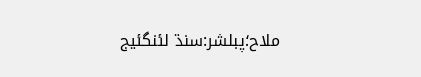ملاح؛پبلشر:سنڌ لئنگئيج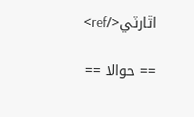اٿارٽي</ref>

== حوالا ==